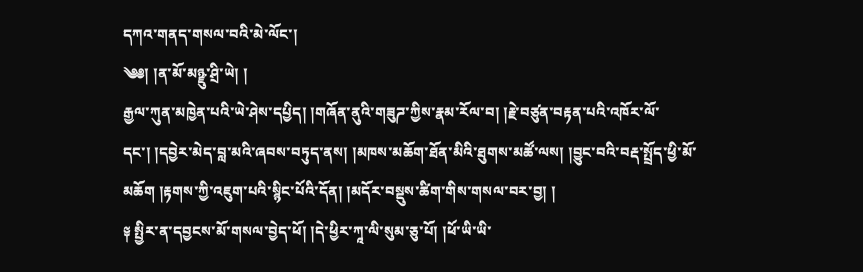དཀའ་གནད་གསལ་བའི་མེ་ལོང་།
༄༅། །ན་མོ་མཉྫུ་ཤྲི་ཡེ། །
རྒྱལ་ཀུན་མཁྱེན་པའི་ཡེ་ཤེས་དཔྱིད། །གཞོན་ནུའི་གཟུཌ་ཀྱིས་རྣམ་རོལ་བ། །རྗེ་བཙུན་བརྟན་པའི་འཁོར་ལོ་དང་། །དབྱེར་མེད་བླ་མའི་ཞབས་བཏུད་ནས། །མཁས་མཆོག་ཐོན་མིའི་ཐུགས་མཚོ་ལས། །བྱུང་བའི་བརྡ་སྤྲོད་ཕྱི་མོ་མཆོག །རྟགས་ཀྱི་འཇུག་པའི་སྙིང་པོའི་དོན། །མདོར་བསྡུས་ཚིག་གིས་གསལ་བར་བྱ། །
༈ སྤྱིར་ན་དབྱངས་མོ་གསལ་བྱེད་ཕོ། །དེ་ཕྱིར་ཀཱ་ལི་སུམ་ཅུ་པོ། །ཕོ་ཡི་ཡི་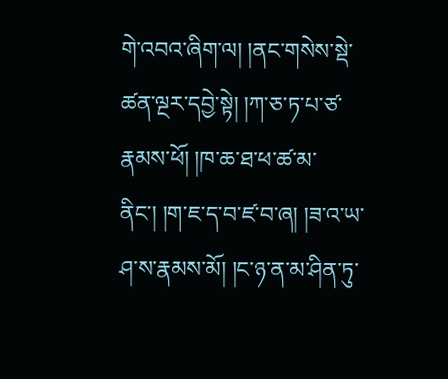གེ་འབའ་ཞིག་ལ། །ནང་གསེས་སྡེ་ཚན་ལྔར་དབྱེ་སྟེ། །ཀ་ཅ་ཏ་པ་ཙ་རྣམས་ཕོ། །ཁ་ཆ་ཐ་ཕ་ཚ་མ་ནིང་། །ག་ཇ་ད་བ་ཛ་བ་ཞ། །ཟ་འ་ཡ་ཤ་ས་རྣམས་མོ། །ང་ཉ་ན་མ་ཤིན་ཏུ་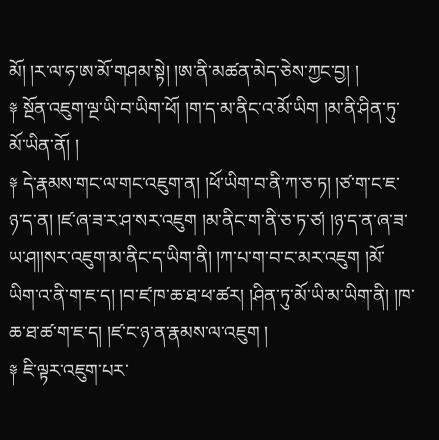མོ། །ར་ལ་ཧ་ཨ་མོ་གཤམ་སྟེ། །ཨ་ནི་མཚན་མེད་ཅེས་ཀྱང་བྱ། །
༈ སྔོན་འཇུག་ལྔ་ཡི་བ་ཡིག་ཕོ། །ག་ད་མ་ནིང་འ་མོ་ཡིག །མ་ནི་ཤིན་ཏུ་མོ་ཡིན་ནོ། །
༈ དེ་རྣམས་གང་ལ་གང་འཇུག་ན། །ཕོ་ཡིག་བ་ནི་ཀ་ཅ་ཏ། །ཙ་ག་ང་ཇ་ཉ་ད་ན། །ཛ་ཞ་ཟ་ར་ཤ་སར་འཇུག །མ་ནིང་ག་ནི་ཅ་ཏ་ཙ། །ཉ་ད་ན་ཞ་ཟ་ཡ་ཤ།།སར་འཇུག་མ་ནིང་ད་ཡིག་ནི། །ཀ་པ་ག་བ་ང་མར་འཇུག །མོ་ཡིག་འ་ནི་ག་ཇ་ད། །བ་ཛ་ཁ་ཆ་ཐ་ཕ་ཚར། །ཤིན་ཏུ་མོ་ཡི་མ་ཡིག་ནི། །ཁ་ཆ་ཐ་ཚ་ག་ཇ་ད། །ཛ་ང་ཉ་ན་རྣམས་ལ་འཇུག །
༈ ཇི་ལྟར་འཇུག་པར་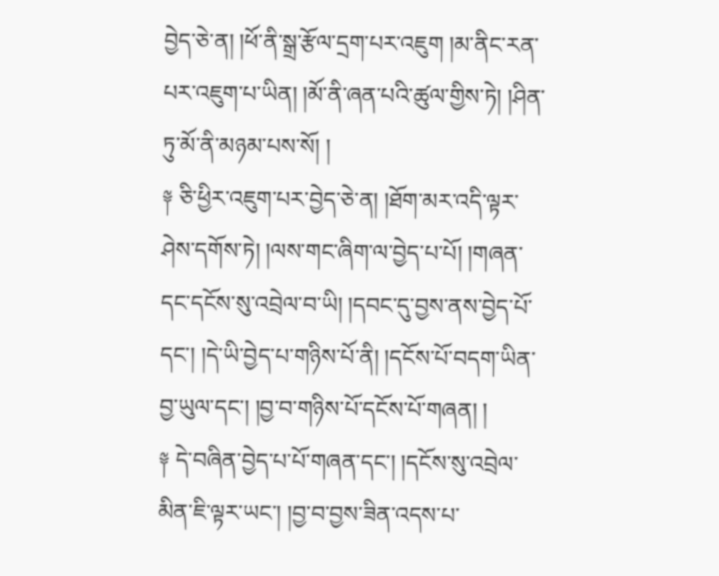བྱེད་ཅེ་ན། །ཕོ་ནི་སྒྲ་རྩོལ་དྲག་པར་འཇུག །མ་ནིང་རན་པར་འཇུག་པ་ཡིན། །མོ་ནི་ཞན་པའི་ཚུལ་གྱིས་ཏེ། །ཤིན་ཏུ་མོ་ནི་མཉམ་པས་སོ། །
༈ ཅི་ཕྱིར་འཇུག་པར་བྱེད་ཅེ་ན། །ཐོག་མར་འདི་ལྟར་ཤེས་དགོས་ཏེ། །ལས་གང་ཞིག་ལ་བྱེད་པ་པོ། །གཞན་དང་དངོས་སུ་འབྲེལ་བ་ཡི། །དབང་དུ་བྱས་ནས་བྱེད་པོ་དང་། །དེ་ཡི་བྱེད་པ་གཉིས་པོ་ནི། །དངོས་པོ་བདག་ཡིན་བྱ་ཡུལ་དང་། །བྱ་བ་གཉིས་པོ་དངོས་པོ་གཞན། །
༈ དེ་བཞིན་བྱེད་པ་པོ་གཞན་དང་། །དངོས་སུ་འབྲེལ་མིན་ཇི་ལྟར་ཡང་། །བྱ་བ་བྱས་ཟིན་འདས་པ་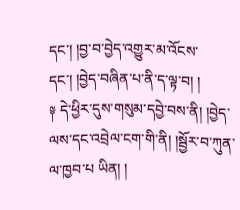དང་། །བྱ་བ་བྱེད་འགྱུར་མ་འོངས་དང་། །བྱེད་བཞིན་པ་ནི་ད་ལྟ་བ། །
༈ དེ་ཕྱིར་དུས་གསུམ་དབྱེ་བས་ནི། །བྱེད་ལས་དང་འབྲེལ་ངག་གི་ནི། །སྦྱོར་བ་ཀུན་ལ་ཁྱབ་པ ཡིན། །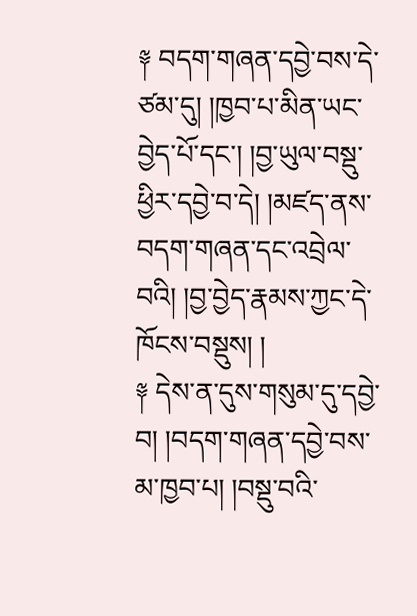༈ བདག་གཞན་དབྱེ་བས་དེ་ཙམ་དུ། །ཁྱབ་པ་མིན་ཡང་བྱེད་པོ་དང་། །བྱ་ཡུལ་བསྡུ་ཕྱིར་དབྱེ་བ་དེ། །མཛད་ནས་བདག་གཞན་དང་འབྲེལ་བའི། །བྱ་བྱེད་རྣམས་ཀྱང་དེ་ཁོངས་བསྡུས། །
༈ དེས་ན་དུས་གསུམ་དུ་དབྱེ་བ། །བདག་གཞན་དབྱེ་བས་མ་ཁྱབ་པ། །བསྡུ་བའི་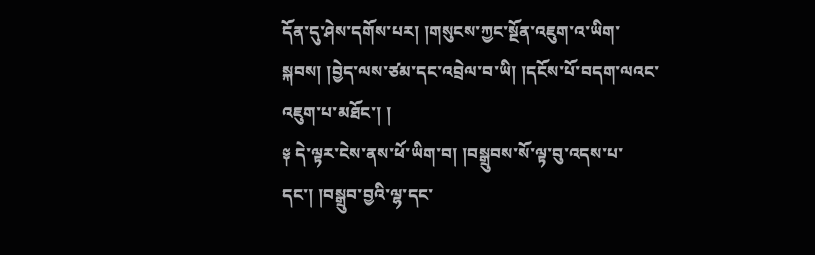དོན་དུ་ཤེས་དགོས་པར། །གསུངས་ཀྱང་སྔོན་འཇུག་འ་ཡིག་སྐབས། །བྱེད་ལས་ཙམ་དང་འབྲེལ་བ་ཡི། །དངོས་པོ་བདག་ལའང་འཇུག་པ་མཐོང་། །
༈ དེ་ལྟར་ངེས་ནས་ཕོ་ཡིག་བ། །བསྒྲུབས་སོ་ལྟ་བུ་འདས་པ་དང་། །བསྒྲུབ་བྱའི་ལྷ་དང་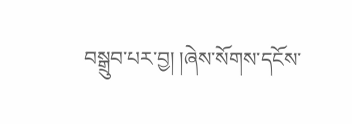བསྒྲུབ་པར་བྱ། །ཞེས་སོགས་དངོས་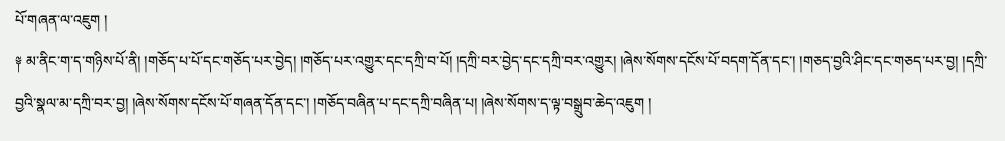པོ་གཞན་ལ་འཇུག །
༈ མ་ནིང་ག་ད་གཉིས་པོ་ནི། །གཅོད་པ་པོ་དང་གཅོད་པར་བྱེད། །གཅོད་པར་འགྱུར་དང་དཀྲི་བ་པོ། །དཀྲི་བར་བྱེད་དང་དཀྲི་བར་འགྱུར། །ཞེས་སོགས་དངོས་པོ་བདག་དོན་དང་། །གཅད་བྱའི་ཤིང་དང་གཅད་པར་བྱ། །དཀྲི་བྱའི་སྣལ་མ་དཀྲི་བར་བྱ། །ཞེས་སོགས་དངོས་པོ་གཞན་དོན་དང་། །གཅོད་བཞིན་པ་དང་དཀྲི་བཞིན་པ། །ཞེས་སོགས་ད་ལྟ་བསྒྲུབ་ཆེད་འཇུག །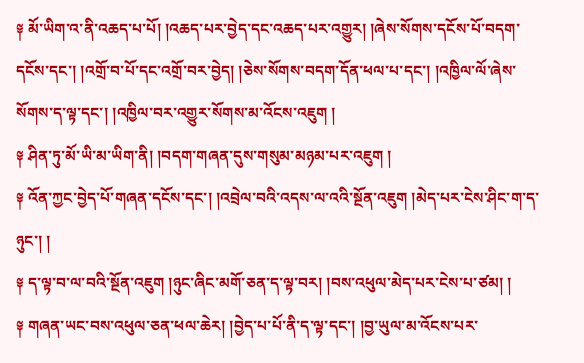༈ མོ་ཡིག་འ་ནི་འཆད་པ་པོ། །འཆད་པར་བྱེད་དང་འཆད་པར་འགྱུར། །ཞེས་སོགས་དངོས་པོ་བདག་དངོས་དང་། །འགྲོ་བ་པོ་དང་འགྲོ་བར་བྱེད། །ཅེས་སོགས་བདག་དོན་ཕལ་པ་དང་། །འཁྱིལ་ལོ་ཞེས་སོགས་ད་ལྟ་དང་། །འཁྱིལ་བར་འགྱུར་སོགས་མ་འོངས་འཇུག །
༈ ཤིན་ཏུ་མོ་ཡི་མ་ཡིག་ནི། །བདག་གཞན་དུས་གསུམ་མཉམ་པར་འཇུག །
༈ འོན་ཀྱང་བྱེད་པོ་གཞན་དངོས་དང་། །འབྲེལ་བའི་འདས་ལ་འའི་སྔོན་འཇུག །མེད་པར་ངེས་ཤིང་ག་ད་ཉུང་། །
༈ ད་ལྟ་བ་ལ་བའི་སྔོན་འཇུག །ཉུང་ཞིང་མགོ་ཅན་ད་ལྟ་བར། །བས་འཕུལ་མེད་པར་ངེས་པ་ཙམ། །
༈ གཞན་ཡང་བས་འཕུལ་ཅན་ཕལ་ཆེར། །བྱེད་པ་པོ་ནི་ད་ལྟ་དང་། །བྱ་ཡུལ་མ་འོངས་པར་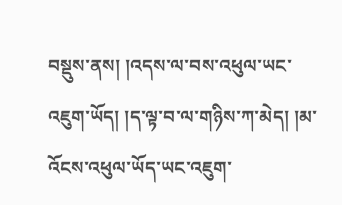བསྡུས་ནས། །འདས་ལ་བས་འཕུལ་ཡང་འཇུག་ཡོད། །ད་ལྟ་བ་ལ་གཉིས་ཀ་མེད། །མ་འོངས་འཕུལ་ཡོད་ཡང་འཇུག་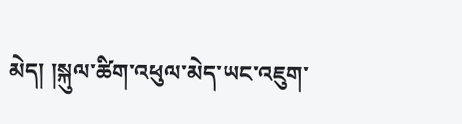མེད། །སྐུལ་ཚིག་འཕུལ་མེད་ཡང་འཇུག་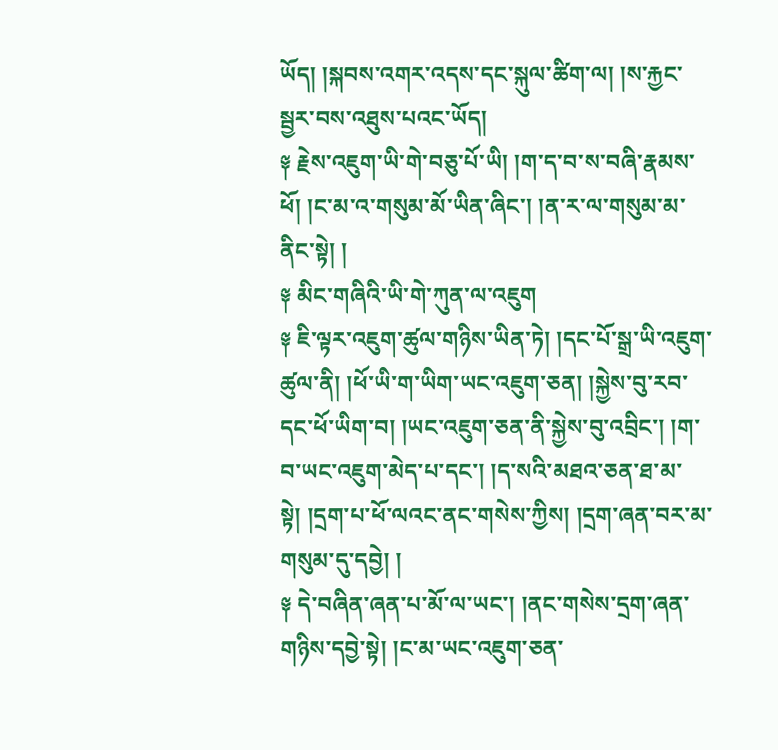ཡོད། །སྐབས་འགར་འདས་དང་སྐུལ་ཚིག་ལ། །ས་རྐྱང་སྦྱར་བས་འཐུས་པའང་ཡོད།
༈ རྗེས་འཇུག་ཡི་གེ་བཅུ་པོ་ཡི། །ག་ད་བ་ས་བཞི་རྣམས་ཕོ། །ང་མ་འ་གསུམ་མོ་ཡིན་ཞིང་། །ན་ར་ལ་གསུམ་མ་ནིང་སྟེ། །
༈ མིང་གཞིའི་ཡི་གེ་ཀུན་ལ་འཇུག
༈ ཇི་ལྟར་འཇུག་ཚུལ་གཉིས་ཡིན་ཏེ། །དང་པོ་སྒྲ་ཡི་འཇུག་ཚུལ་ནི། །ཕོ་ཡི་ག་ཡིག་ཡང་འཇུག་ཅན། །སྐྱེས་བུ་རབ་དང་ཕོ་ཡིག་བ། །ཡང་འཇུག་ཅན་ནི་སྐྱེས་བུ་འབྲིང་། །ག་བ་ཡང་འཇུག་མེད་པ་དང་། །ད་སའི་མཐའ་ཅན་ཐ་མ་སྟེ། །དྲག་པ་ཕོ་ལའང་ནང་གསེས་ཀྱིས། །དྲག་ཞན་བར་མ་གསུམ་དུ་དབྱེ། །
༈ དེ་བཞིན་ཞན་པ་མོ་ལ་ཡང་། །ནང་གསེས་དྲག་ཞན་གཉིས་དབྱེ་སྟེ། །ང་མ་ཡང་འཇུག་ཅན་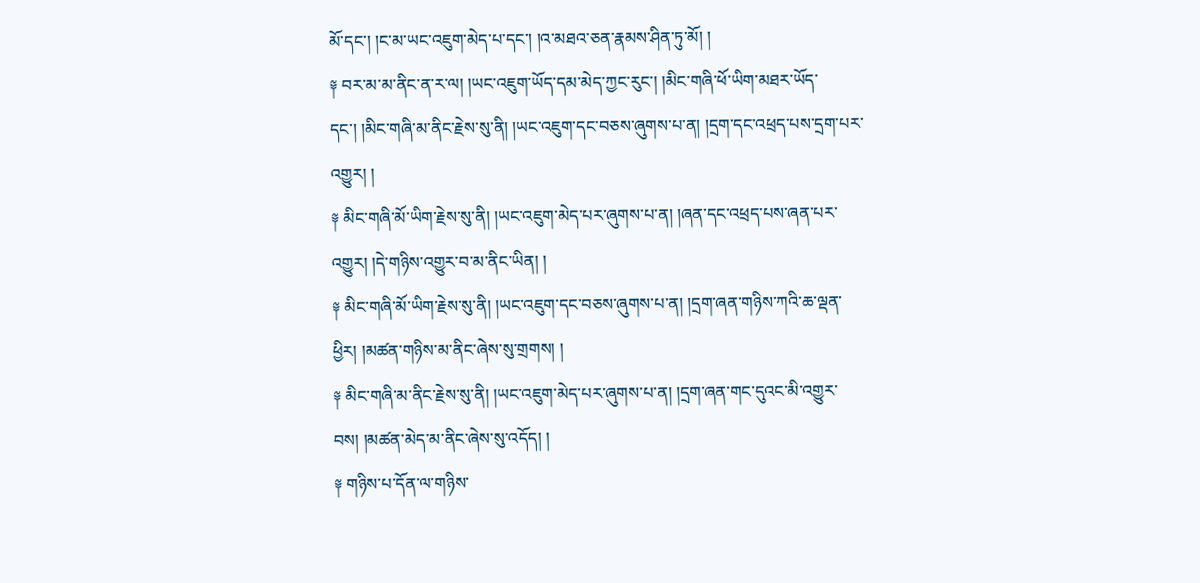མོ་དང་། །ང་མ་ཡང་འཇུག་མེད་པ་དང་། །འ་མཐའ་ཅན་རྣམས་ཤིན་ཏུ་མོ། །
༈ བར་མ་མ་ནིང་ན་ར་ལ། །ཡང་འཇུག་ཡོད་དམ་མེད་ཀྱང་རུང་། །མིང་གཞི་ཕོ་ཡིག་མཐར་ཡོད་དང་། །མིང་གཞི་མ་ནིང་རྗེས་སུ་ནི། །ཡང་འཇུག་དང་བཅས་ཞུགས་པ་ན། །དྲག་དང་འཕྲད་པས་དྲག་པར་འགྱུར། །
༈ མིང་གཞི་མོ་ཡིག་རྗེས་སུ་ནི། །ཡང་འཇུག་མེད་པར་ཞུགས་པ་ན། །ཞན་དང་འཕྲད་པས་ཞན་པར་འགྱུར། །དེ་གཉིས་འགྱུར་བ་མ་ནིང་ཡིན། །
༈ མིང་གཞི་མོ་ཡིག་རྗེས་སུ་ནི། །ཡང་འཇུག་དང་བཅས་ཞུགས་པ་ན། །དྲག་ཞན་གཉིས་ཀའི་ཆ་ལྡན་ཕྱིར། །མཚན་གཉིས་མ་ནིང་ཞེས་སུ་གྲགས། །
༈ མིང་གཞི་མ་ནིང་རྗེས་སུ་ནི། །ཡང་འཇུག་མེད་པར་ཞུགས་པ་ན། །དྲག་ཞན་གང་དུའང་མི་འགྱུར་བས། །མཚན་མེད་མ་ནིང་ཞེས་སུ་འདོད། །
༈ གཉིས་པ་དོན་ལ་གཉིས་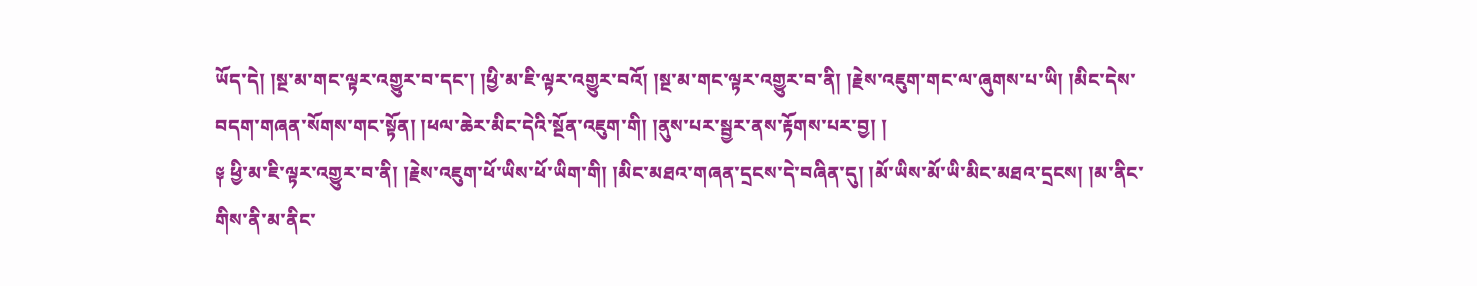ཡོད་དེ། །སྔ་མ་གང་ལྟར་འགྱུར་བ་དང་། །ཕྱི་མ་ཇི་ལྟར་འགྱུར་བའོ། །སྔ་མ་གང་ལྟར་འགྱུར་བ་ནི། །རྗེས་འཇུག་གང་ལ་ཞུགས་པ་ཡི། །མིང་དེས་བདག་གཞན་སོགས་གང་སྟོན། །ཕལ་ཆེར་མིང་དེའི་སྔོན་འཇུག་གི། །ནུས་པར་སྦྱར་ནས་རྟོགས་པར་བྱ། །
༈ ཕྱི་མ་ཇི་ལྟར་འགྱུར་བ་ནི། །རྗེས་འཇུག་ཕོ་ཡིས་ཕོ་ཡིག་གི། །མིང་མཐའ་གཞན་དྲངས་དེ་བཞིན་དུ། །མོ་ཡིས་མོ་ཡི་མིང་མཐའ་དྲངས། །མ་ནིང་གིས་ནི་མ་ནིང་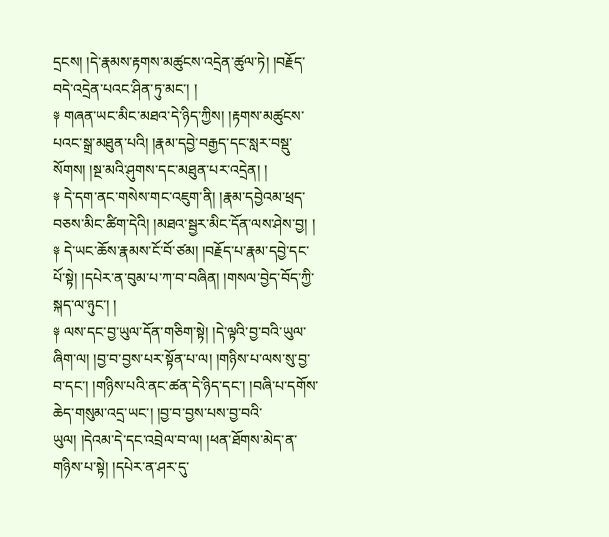དྲངས། །དེ་རྣམས་རྟགས་མཚུངས་འདྲེན་ཚུལ་ཏེ། །བརྗོད་བདེ་འདྲེན་པའང་ཤིན་ཏུ་མང་། །
༈ གཞན་ཡང་མིང་མཐའ་དེ་ཉིད་ཀྱིས། །རྟགས་མཚུངས་པའང་སྒྲ་མཐུན་པའི། །རྣམ་དབྱེ་བརྒྱད་དང་སླར་བསྡུ་སོགས། །སྔ་མའི་ཤུགས་དང་མཐུན་པར་འདྲེན། །
༈ དེ་དག་ནང་གསེས་གང་འཇུག་ནི། །རྣམ་དབྱེའམ་ཕྲད་བཅས་མིང་ཚིག་དེའི། །མཐའ་སྦྱར་མིང་དོན་ལས་ཤེས་བྱ། །
༈ དེ་ཡང་ཆོས་རྣམས་ངོ་བོ་ཙམ། །བརྗོད་པ་རྣམ་དབྱེ་དང་པོ་སྟེ། །དཔེར་ན་བུམ་པ་ཀ་བ་བཞིན། །གསལ་བྱེད་བོད་ཀྱི་སྐད་ལ་ཉུང་། །
༈ ལས་དང་བྱ་ཡུལ་དོན་གཅིག་སྟེ། །དེ་ལྟའི་བྱ་བའི་ཡུལ་ཞིག་ལ། །བྱ་བ་བྱས་པར་སྟོན་པ་ལ། །གཉིས་པ་ལས་སུ་བྱ་བ་དང་། །གཉིས་པའི་ནང་ཚན་དེ་ཉིད་དང་། །བཞི་པ་དགོས་ཆེད་གསུམ་འདྲ་ཡང་། །བྱ་བ་བྱས་པས་བྱ་བའི་ཡུལ། །དེའམ་དེ་དང་འབྲེལ་བ་ལ། །ཕན་ཐོགས་མེད་ན་གཉིས་པ་སྟེ། །དཔེར་ན་ཤར་དུ་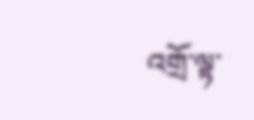འགྲོ་ལྟ་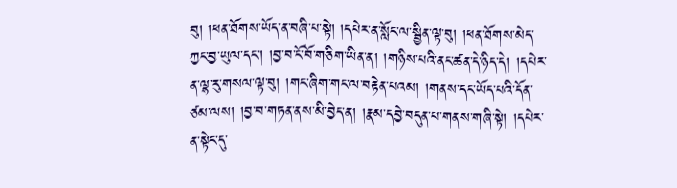བུ། །ཕན་ཐོགས་ཡོད་ན་བཞི་པ་སྟེ། །དཔེར་ན་སློང་ལ་སྦྱིན་ལྟ་བུ། །ཕན་ཐོགས་མེད་ཀྱང་བྱ་ཡུལ་དང་། །བྱ་བ་ངོ་བོ་གཅིག་ཡིན་ན། །གཉིས་པའི་ནང་ཚན་དེ་ཉིད་དེ། །དཔེར་ན་ལྷ་རུ་གསལ་ལྟ་བུ། །གང་ཞིག་གང་ལ་བརྟེན་པའམ། །གནས་དང་ཡོད་པའི་དོན་ཙམ་ལས། །བྱ་བ་གཏན་ནས་མི་བྱེད་ན། །རྣམ་དབྱེ་བདུན་པ་གནས་གཞི་སྟེ། །དཔེར་ན་སྟེང་དུ་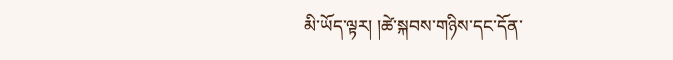མི་ཡོད་ལྟར། །ཚེ་སྐབས་གཉིས་དང་དོན་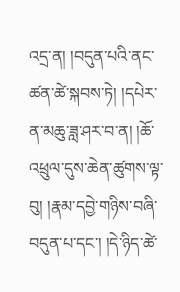འདྲ་ན། །བདུན་པའི་ནང་ཚན་ཚེ་སྐབས་ཏེ། །དཔེར་ན་མཆུ་ཟླ་ཤར་བ་ན། །ཆོ་འཕྲུལ་དུས་ཆེན་ཚུགས་ལྟ་བུ། །རྣམ་དབྱེ་གཉིས་བཞི་བདུན་པ་དང་། །དེ་ཉིད་ཚེ་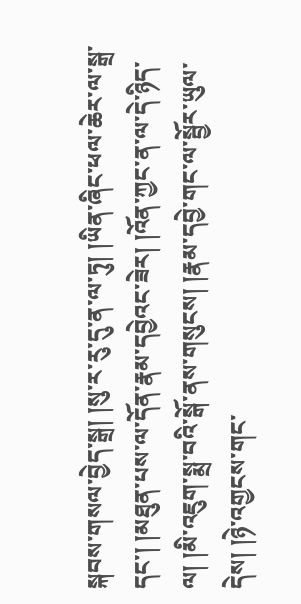སྐབས་གསལ་བྱེད་སྒྲ། །སུ་ར་རུ་དུ་ན་ལ་ཏུ། །ཡིན་ཞིང་ཕལ་ཆེར་ལ་སྒྲ་དང་། །མཐུན་པས་ལ་དོན་རྣམ་དབྱེའང་ཟེར། །འོན་ཀྱང་ན་ལ་དེ་ཉིད་ལ། །མི་འཇུག་སྨྲ་བའི་སྒོ་ནས་གསུངས། །རྣམ་དབྱེ་གང་ལ་སྦྱོར་ཡུལ་དེས། །ཉེ་འགྱངས་གང་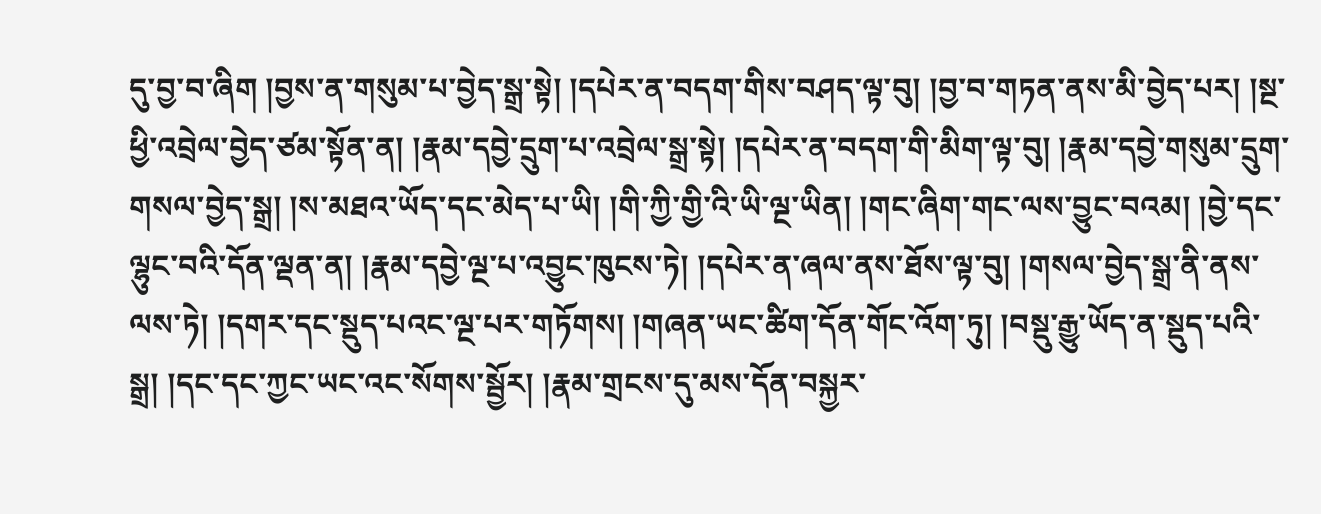དུ་བྱ་བ་ཞིག །བྱས་ན་གསུམ་པ་བྱེད་སྒྲ་སྟེ། །དཔེར་ན་བདག་གིས་བཤད་ལྟ་བུ། །བྱ་བ་གཏན་ནས་མི་བྱེད་པར། །སྔ་ཕྱི་འབྲེལ་བྱེད་ཙམ་སྟོན་ན། །རྣམ་དབྱེ་དྲུག་པ་འབྲེལ་སྒྲ་སྟེ། །དཔེར་ན་བདག་གི་མིག་ལྟ་བུ། །རྣམ་དབྱེ་གསུམ་དྲུག་གསལ་བྱེད་སྒྲ། །ས་མཐའ་ཡོད་དང་མེད་པ་ཡི། །གི་ཀྱི་གྱི་འི་ཡི་ལྔ་ཡིན། །གང་ཞིག་གང་ལས་བྱུང་བའམ། །བྱེ་དང་ལྷུང་བའི་དོན་ལྡན་ན། །རྣམ་དབྱེ་ལྔ་པ་འབྱུང་ཁུངས་ཏེ། །དཔེར་ན་ཞལ་ནས་ཐོས་ལྟ་བུ། །གསལ་བྱེད་སྒྲ་ནི་ནས་ལས་ཏེ། །དགར་དང་སྡུད་པའང་ལྔ་པར་གཏོགས། །གཞན་ཡང་ཚིག་དོན་གོང་འོག་ཏུ། །བསྡུ་རྒྱུ་ཡོད་ན་སྡུད་པའི་སྒྲ། །དང་དང་ཀྱང་ཡང་འང་སོགས་སྦྱོར། །རྣམ་གྲངས་དུ་མས་དོན་བསྐྱར་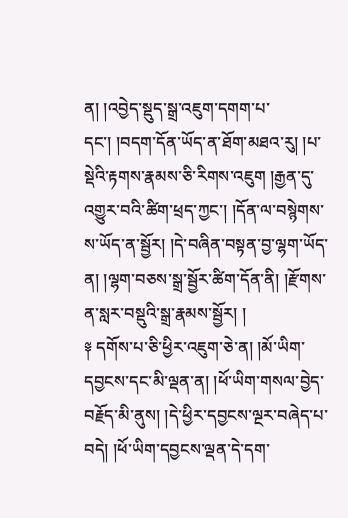ན། །འབྱེད་སྡུད་སྒྲ་འཇུག་དགག་པ་དང་། །བདག་དོན་ཡོད་ན་ཐོག་མཐའ་རུ། །པ་སྡེའི་རྟགས་རྣམས་ཅི་རིགས་འཇུག །རྒྱན་དུ་འགྱུར་བའི་ཚིག་ཕྲད་ཀྱང་། །དོན་ལ་བསྙེགས་ས་ཡོད་ན་སྦྱོར། །དེ་བཞིན་བསྟན་བྱ་ལྷག་ཡོད་ན། །ལྷག་བཅས་སྒྲ་སྦྱོར་ཚིག་དོན་ནི། །རྫོགས་ན་སླར་བསྡུའི་སྒྲ་རྣམས་སྦྱོར། །
༈ དགོས་པ་ཅི་ཕྱིར་འཇུག་ཅེ་ན། །མོ་ཡིག་དབྱངས་དང་མི་ལྡན་ན། །ཕོ་ཡིག་གསལ་བྱེད་བརྗོད་མི་ནུས། །དེ་ཕྱིར་དབྱངས་ལྔར་བཞེད་པ་བདེ། །ཕོ་ཡིག་དབྱངས་ལྡན་དེ་དག་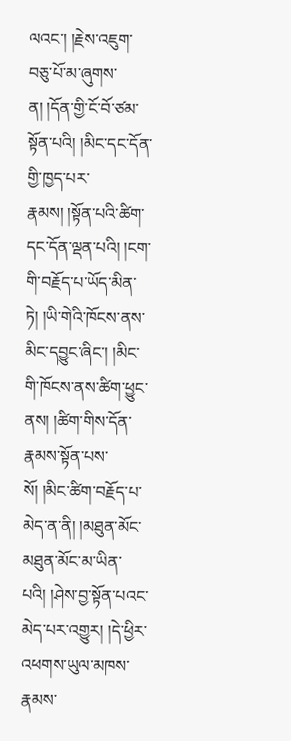ལའང་། །རྗེས་འཇུག་བཅུ་པོ་མ་ཞུགས་ན། །དོན་གྱི་ངོ་བོ་ཙམ་སྟོན་པའི། །མིང་དང་དོན་གྱི་ཁྱད་པར་རྣམས། །སྟོན་པའི་ཚིག་དང་དོན་ལྡན་པའི། །ངག་གི་བརྗོད་པ་ཡོད་མིན་ཏེ། །ཡི་གེའི་ཁོངས་ནས་མིང་དབྱུང་ཞིང་། །མིང་གི་ཁོངས་ནས་ཚིག་ཕྱུང་ནས། །ཚིག་གིས་དོན་རྣམས་སྟོན་པས་སོ། །མིང་ཚིག་བརྗོད་པ་མེད་ན་ནི། །མཐུན་མོང་མཐུན་མོང་མ་ཡིན་པའི། །ཤེས་བྱ་སྟོན་པའང་མེད་པར་འགྱུར། །དེ་ཕྱིར་འཕགས་ཡུལ་མཁས་རྣམས་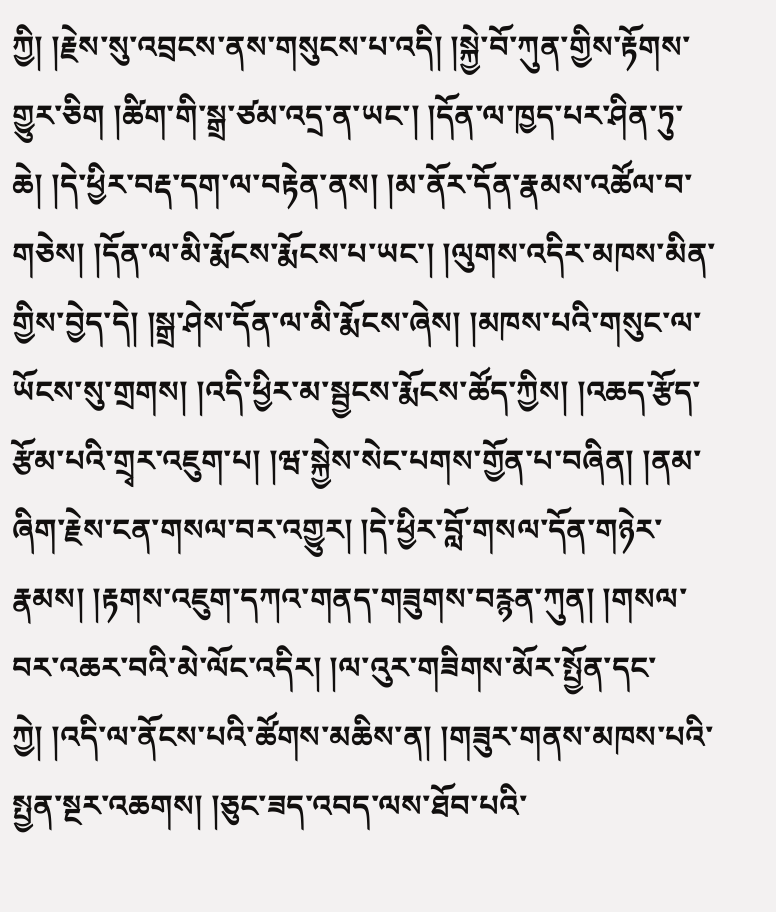ཀྱི། །རྗེས་སུ་འབྲངས་ནས་གསུངས་པ་འདི། །སྐྱེ་བོ་ཀུན་གྱིས་རྟོགས་གྱུར་ཅིག །ཚིག་གི་སྒྲ་ཙམ་འདྲ་ན་ཡང་། །དོན་ལ་ཁྱད་པར་ཤིན་ཏུ་ཆེ། །དེ་ཕྱིར་བརྡ་དག་ལ་བརྟེན་ནས། །མ་ནོར་དོན་རྣམས་འཚོལ་བ་གཅེས། །དོན་ལ་མི་རྨོངས་རྨོངས་པ་ཡང་། །ལུགས་འདིར་མཁས་མིན་གྱིས་བྱེད་དེ། །སྒྲ་ཤེས་དོན་ལ་མི་རྨོངས་ཞེས། །མཁས་པའི་གསུང་ལ་ཡོངས་སུ་གྲགས། །འདི་ཕྱིར་མ་སྦྱངས་རྨོངས་ཚོད་ཀྱིས། །འཆད་རྩོད་རྩོམ་པའི་གྲྭར་འཇུག་པ། །ཝ་སྐྱེས་སེང་པགས་གྱོན་པ་བཞིན། །ནམ་ཞིག་རྗེས་ངན་གསལ་བར་འགྱུར། །དེ་ཕྱིར་བློ་གསལ་དོན་གཉེར་རྣམས། །རྟགས་འཇུག་དཀའ་གནད་གཟུགས་བརྙན་ཀུན། །གསལ་བར་འཆར་བའི་མེ་ལོང་འདིར། །ལ་འུར་གཟིགས་མོར་སྤྱོན་དང་ཀྱེ། །འདི་ལ་ནོངས་པའི་ཚོགས་མཆིས་ན། །གཟུར་གནས་མཁས་པའི་སྤྱན་སྔར་འཆགས། །ཅུང་ཟད་འབད་ལས་ཐོབ་པའི་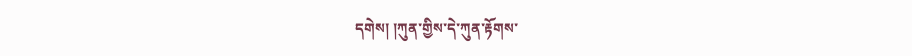དགེས། །ཀུན་གྱིས་དེ་ཀུན་རྟོགས་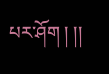པར་ཤོག ། །།